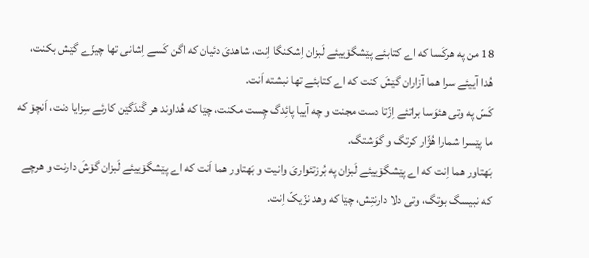18 من په هرکَسا که اے کتابئے پێشگۆییئے لَبزان اِشکنگا اِنت، شاهدیَ دئیان که اگن کَسے اِشانی تها چیزّے گێش بکنت، هُدا آییئے سرا هما آزاران گێشَ کنت که اے کتابئے تها نبشته اَنت.
کَسّ په وتی هئوَسا براتئے اِزّتا دست مجنت و چه آییا پائِدگ چِست مکنت، چێا که هُداوند هر گَندَگێن کارئے سِزایا دنت، اَنچۆ که ما پێسرا شمارا هُژّار کرتگ و گوَشتگ.
بَهتاور هما اِنت که اے پێشگۆییئے لَبزان په بُرزتئواریَ وانیت و بَهتاور هما اَنت که اے پێشگۆییئے لَبزان گۆشَ دارنت و هرچے که نبیسگ بوتگ، وتی دلا دارنتِش، چێا که وهد نزّیکّ اِنت.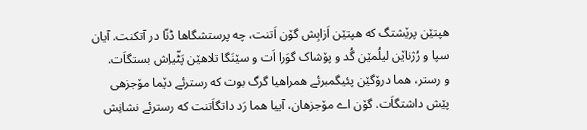هپتێن پرێشتگ که هپتێن اَزابِش گۆن اَتنت، چه پرستشگاها ڈنّا در آتکنت. آیان سپا و رُژناێن لیلُمێن گُد و پۆشاک گوَرا اَت و سێنَگا تلاهێن پَٹّیاِش بستگاَت.
و رستر، هما درۆگێن پئیگمبرئے همراهیا گرگ بوت که رسترئے دێما مۆجزهی پێش داشتگاَت. گۆن اے مۆجزهان، آییا هما رَد داتگاَتنت که رسترئے نشانِش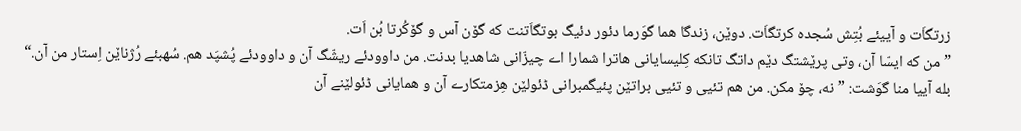زرتگاَت و آییئے بُتِش سُجده کرتگاَت. دوێن، زندگا هما گوَرما دئور دئیگ بوتگاَتنت که گۆن آس و گۆکُرتا بُن اَت.
”من که ایسّا آن، وتی پرێشتگ دێم داتگ تانکه کِلیسایانی هاترا شمارا اے چیزّانی شاهدیا بدنت. من داوودئے ریشّگ آن و داوودئے پُشپَد هم. سُهبئے رُژناێن اِستار من آن.“
بله آییا منا گوَشت: ”نه، چۆ مکن. من هم تئیی و تئیی براتێن پئیگمبرانی ڈئولێن هِزمتکارے آن و همایانی ڈئولێنے آن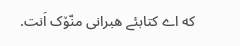که اے کتابئے هبرانی منّۆک اَنت.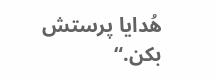هُدایا پرستش بکن.“